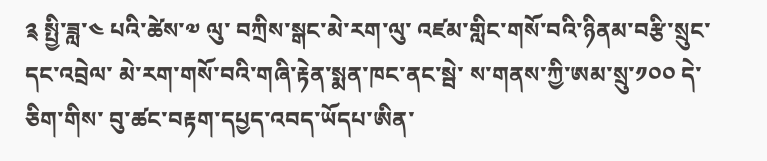༉ སྤྱི་ཟླ་༤ པའི་ཚེས་༧ ལུ་ བཀྲིས་སྒང་མེ་རག་ལུ་ འཛམ་གླིང་གསོ་བའི་ཉིནམ་བརྩི་སྲུང་དང་འབྲེལ་ མེ་རག་གསོ་བའི་གཞི་རྟེན་སྨན་ཁང་ནང་སྦེ་ ས་གནས་ཀྱི་ཨམ་སྲུ་༡༠༠ དེ་ཅིག་གིས་ བུ་ཚང་བརྟག་དཔྱད་འབད་ཡོདཔ་ཨིན་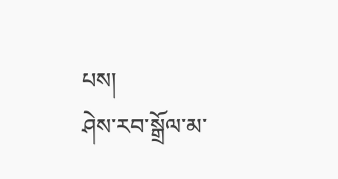པས།
ཤེས་རབ་སྒྲོལ་མ་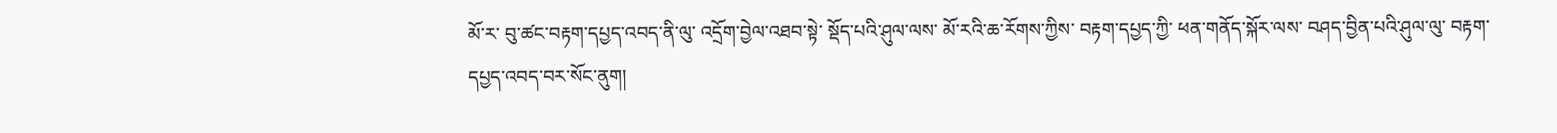མོ་ར་ བུ་ཚང་བརྟག་དཔྱད་འབད་ནི་ལུ་ འདྲོག་བྱེལ་འཐབ་སྟེ་ སྡོད་པའི་ཤུལ་ལས་ མོ་རའི་ཆ་རོགས་ཀྱིས་ བརྟག་དཔྱད་ཀྱི་ ཕན་གནོད་སྐོར་ལས་ བཤད་བྱིན་པའི་ཤུལ་ལུ་ བརྟག་དཔྱད་འབད་བར་སོང་ནུག།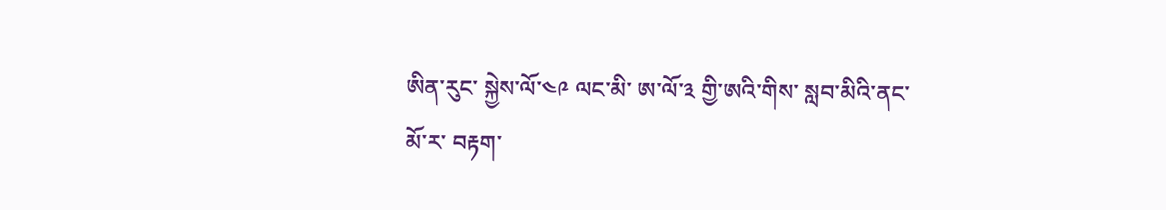ཨིན་རུང་ སྐྱེས་ལོ་༤༩ ལང་མི་ ཨ་ལོ་༣ གྱི་ཨའི་གིས་ སླབ་མིའི་ནང་ མོ་ར་ བརྟག་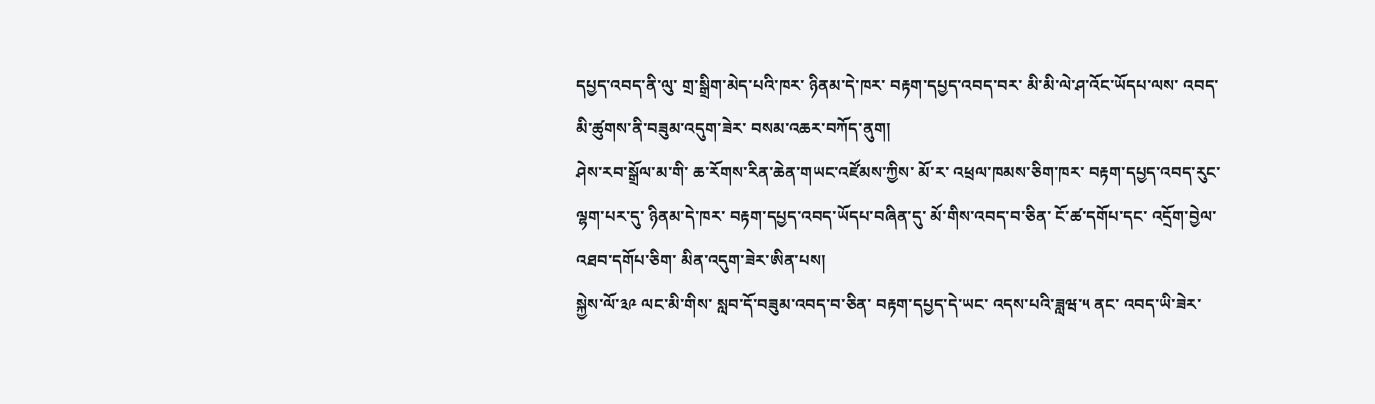དཔྱད་འབད་ནི་ལུ་ གྲ་སྒྲིག་མེད་པའི་ཁར་ ཉིནམ་དེ་ཁར་ བརྟག་དཔྱད་འབད་བར་ མི་མི་ལེ་ཤ་འོང་ཡོདཔ་ལས་ འབད་མི་ཚུགས་ནི་བཟུམ་འདུག་ཟེར་ བསམ་འཆར་བཀོད་ནུག།
ཤེས་རབ་སྒྲོལ་མ་གི་ ཆ་རོགས་རིན་ཆེན་གཡང་འཛོམས་ཀྱིས་ མོ་ར་ འཕྲལ་ཁམས་ཅིག་ཁར་ བརྟག་དཔྱད་འབད་རུང་ ལྷག་པར་དུ་ ཉིནམ་དེ་ཁར་ བརྟག་དཔྱད་འབད་ཡོདཔ་བཞིན་དུ་ མོ་གིས་འབད་བ་ཅིན་ ངོ་ཚ་དགོཔ་དང་ འདྲོག་བྱེལ་འཐབ་དགོཔ་ཅིག་ མིན་འདུག་ཟེར་ཨིན་པས།
སྐྱེས་ལོ་༣༩ ལང་མི་གིས་ སླབ་དོ་བཟུམ་འབད་བ་ཅིན་ བརྟག་དཔྱད་དེ་ཡང་ འདས་པའི་ཟླཝ་༥ ནང་ འབད་ཡི་ཟེར་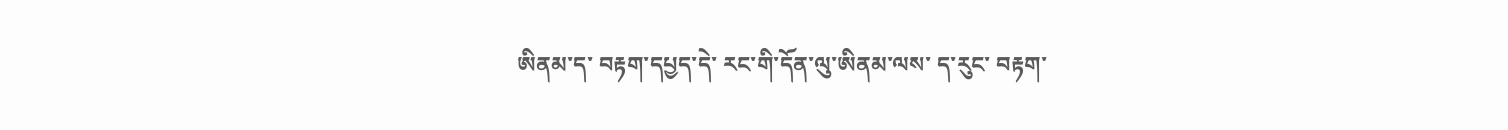ཨིནམ་ད་ བརྟག་དཔྱད་དེ་ རང་གི་དོན་ལུ་ཨིནམ་ལས་ ད་རུང་ བརྟག་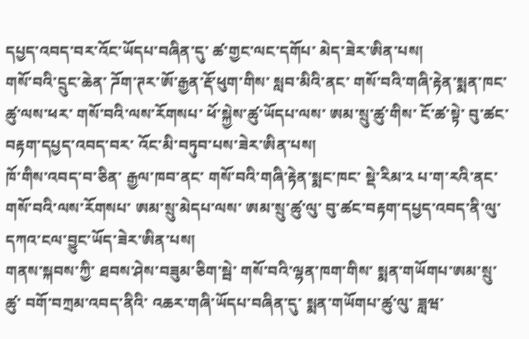དཔྱད་འབད་བར་འོང་ཡོདཔ་བཞིན་དུ་ ཚ་གྱང་ལང་དགོཔ་ མེད་ཟེར་ཨིན་པས།
གསོ་བའི་དྲུང་ཆེན་ ཌོག་ཊར་ཨོ་རྒྱན་རྡོ་ཕུག་གིས་ སླབ་མིའི་ནང་ གསོ་བའི་གཞི་རྟེན་སྨན་ཁང་ཚུ་ལས་ཕར་ གསོ་བའི་ལས་རོགསཔ་ ཕོ་སྐྱེས་ཚུ་ཡོདཔ་ལས་ ཨམ་སྲུ་ཚུ་གིས་ ངོ་ཚ་སྟེ་ བུ་ཚང་བརྟག་དཔྱད་འབད་བར་ འོང་མི་བཏུབ་པས་ཟེར་ཨིན་པས།
ཁོ་གིས་འབད་བ་ཅིན་ རྒྱལ་ཁབ་ནང་ གསོ་བའི་གཞི་རྟེན་སྨང་ཁང་ སྡེ་རིམ་༢ པ་ག་རའི་ནང་ གསོ་བའི་ལས་རོགསཔ་ ཨམ་སྲུ་མེདཔ་ལས་ ཨམ་སྲུ་ཚུ་ལུ་ བུ་ཚང་བརྟག་དཔྱད་འབད་ནི་ལུ་ དཀའ་ངལ་བྱུང་ཡོད་ཟེར་ཨིན་པས།
གནས་སྐབས་ཀྱི་ ཐབས་ཤེས་བཟུམ་ཅིག་སྦེ་ གསོ་བའི་ལྷན་ཁག་གིས་ སྨན་གཡོགཔ་ཨམ་སྲུ་ཚུ་ བགོ་བཀྲམ་འབད་ནིའི་ འཆར་གཞི་ཡོདཔ་བཞིན་དུ་ སྨན་གཡོགཔ་ཚུ་ལུ་ ཟླཝ་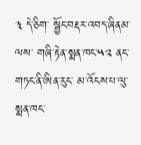༣ དེ་ཅིག་ སྦྱོང་བརྡར་འབད་ཞིནམ་ལས་ གཞི་རྟེན་སྨན་ཁང་༥༢ ནང་ གཏང་ནི་ཨིན་རུང་ མ་འོངས་པ་ལུ་ སྨན་ཁང་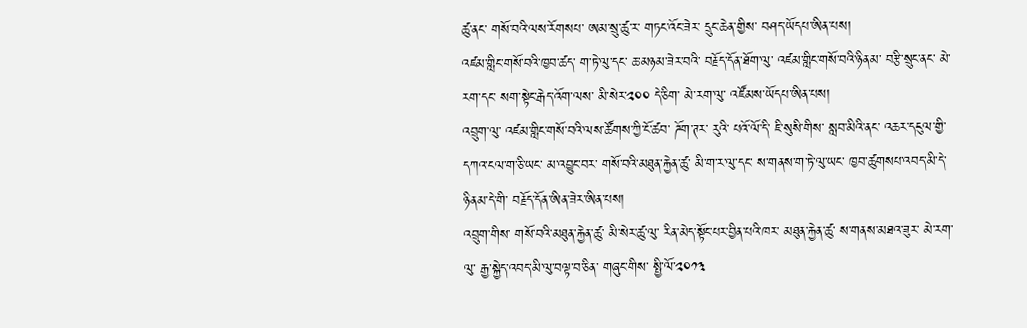ཚུ་ནང་ གསོ་བའི་ལས་རོགསཔ་ ཨམ་སྲུ་ཚུ་ར་ གཏང་འོང་ཟེར་ དྲུང་ཆེན་གྱིས་ བཤད་ཡོདཔ་ཨིན་པས།
འཛམ་གླིང་གསོ་བའི་ཁྱབ་ཚད་ ག་ཏེ་ལུ་དང་ ཆ་མཉམ་ཟེར་བའི་ བརྗོད་དོན་ཐོག་ལུ་ འཛམ་གླིང་གསོ་བའི་ཉིནམ་ བརྩི་སྲུང་ནང་ མེ་རག་དང་ སག་སྟེང་རྒེད་འོག་ལས་ མི་སེར་༢༠༠ དེ་ཅིག་ མེ་རག་ལུ་ འཛོམས་ཡོདཔ་ཨིན་པས།
འབྲུག་ལུ་ འཛམ་གླིང་གསོ་བའི་ལས་ཚོགས་ཀྱི་ངོ་ཚབ་ ཌོག་ཊར་ རུའི་ པའོ་ལོ་དི་ ཇི་སུསི་གིས་ སླབ་མིའི་ནང་ འཆར་དངུལ་གྱི་ དཀའ་ངལ་ག་ཅི་ཡང་ མ་འབྱུང་བར་ གསོ་བའི་མཐུན་རྐྱེན་ཚུ་ མི་ག་ར་ལུ་དང་ ས་གནས་ག་ཏེ་ལུ་ཡང་ ཁྱབ་ཚུགསཔ་འབད་མི་དེ་ ཉིནམ་དེ་གི་ བརྗོད་དོན་ཨིན་ཟེར་ཨིན་པས།
འབྲུག་གིས་ གསོ་བའི་མཐུན་རྐྱེན་ཚུ་ མི་སེར་ཚུ་ལུ་ རིན་མེད་སྟོང་པར་བྱིན་པའི་ཁར་ མཐུན་རྐྱེན་ཚུ་ ས་གནས་མཐའ་ཟུར་ མེ་རག་ལུ་ རྒྱ་སྐྱེད་འབད་མི་ལུ་བལྟ་བ་ཅིན་ གཞུང་གིས་ སྤྱི་ལོ་༢༠༡༣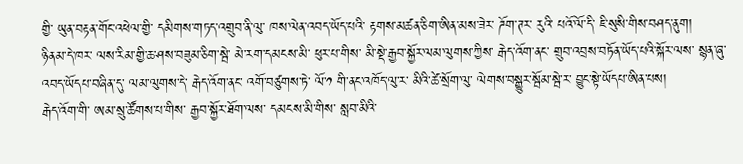གྱི་ ཡུན་བརྟན་གོང་འཕེལ་གྱི་ དམིགས་གཏད་འགྲུབ་ནི་ལུ་ ཁས་ལེན་འབད་ཡོད་པའི་ རྟགས་མཚན་ཅིག་ཨིན་མས་ཟེར་ ཌོག་ཊར་ རུའི་ པའོ་ལོ་དི་ ཇི་སུསི་གིས་བཤད་ནུག།
ཉིནམ་དེ་ཁར་ ལས་རིམ་གྱི་ཆ་ཤས་བཟུམ་ཅིག་སྦེ་ མེ་རག་དམངས་མི་ ཕུར་པ་གིས་ མི་སྡེ་རྒྱབ་སྐྱོར་ལམ་ལུགས་ཀྱིས་ རྒེད་འོག་ནང་ གྲུབ་འབྲས་བཏོན་ཡོད་པའི་སྐོར་ལས་ སྙན་ཞུ་འབད་ཡོདཔ་བཞིན་དུ་ ལམ་ལུགས་དེ་ རྒེད་འོག་ནང་ འགོ་བཙུགས་ཏེ་ ལོ་༡ གི་ནང་འཁོད་ལུ་ར་ མིའི་ཚེ་སྲོག་ལུ་ ལེགས་བསྒྱུར་སྦོམ་སྦེ་ར་ བྱུང་སྟེ་ཡོདཔ་ཨིན་པས།
རྒེད་འོག་གི་ ཨམ་སྲུ་ཚོགས་པ་གིས་ རྒྱབ་སྐྱོར་ཐོག་ལས་ དམངས་མི་གིས་ སླབ་མིའི་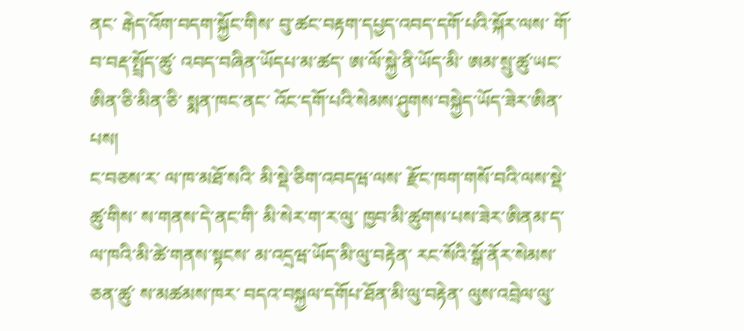ནང་ རྒེད་འོག་བདག་སྐྱོང་གིས་ བུ་ཚང་བརྟག་དཔྱད་འབད་དགོ་པའི་སྐོར་ལས་ གོ་བ་བརྡ་སྤྲོད་ཚུ་ འབད་བཞིན་ཡོདཔ་མ་ཚད་ ཨ་ལོ་སྐྱེ་ནི་ཡོད་མི་ ཨམ་སྲུ་ཚུ་ཡང་ ཨིན་ཅི་མིན་ཅི་ སྨན་ཁང་ནང་ འོང་དགོ་པའི་སེམས་ཤུགས་བསྐྱེད་ཡོད་ཟེར་ཨིན་པས།
ང་བཅས་ར་ ལ་ཁ་མཐོ་སའི་ མི་སྡེ་ཅིག་འབདཝ་ལས་ རྫོང་ཁག་གསོ་བའི་ལས་སྡེ་ཚུ་གིས་ ས་གནས་དེ་ནང་གི་ མི་སེར་ག་ར་ལུ་ ཁྱབ་མི་ཚུགས་པས་ཟེར་ཨིནམ་ད་ ལ་ཁའི་མི་ཚེ་གནས་སྟངས་ མ་འདྲཝ་ཡོད་མི་ལུ་བརྟེན་ རང་སོའི་སྒོ་ནོར་སེམས་ཅན་ཚུ་ ས་མཚམས་ཁར་ བདའ་བསྐྱལ་དགོཔ་ཐོན་མི་ལུ་བརྟེན་ ལུས་འབྲེལ་ལུ་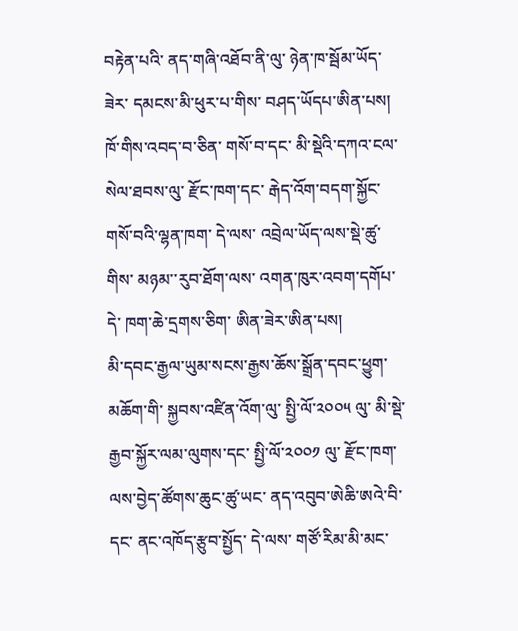བརྟེན་པའི་ ནད་གཞི་འཐོབ་ནི་ལུ་ ཉེན་ཁ་སྦོམ་ཡོད་ཟེར་ དམངས་མི་ཕུར་པ་གིས་ བཤད་ཡོདཔ་ཨིན་པས།
ཁོ་གིས་འབད་བ་ཅིན་ གསོ་བ་དང་ མི་སྡེའི་དཀའ་ངལ་སེལ་ཐབས་ལུ་ རྫོང་ཁག་དང་ རྒེད་འོག་བདག་སྐྱོང་ གསོ་བའི་ལྷན་ཁག་ དེ་ལས་ འབྲེལ་ཡོད་ལས་སྡེ་ཚུ་གིས་ མཉམ་་རུབ་ཐོག་ལས་ འགན་ཁུར་འབག་དགོཔ་དེ་ ཁག་ཆེ་དྲགས་ཅིག་ ཨིན་ཟེར་ཨིན་པས།
མི་དབང་རྒྱལ་ཡུམ་སངས་རྒྱས་ཆོས་སྒྲོན་དབང་ཕྱུག་མཆོག་གི་ སྐྱབས་འཛིན་འོག་ལུ་ སྤྱི་ལོ་༢༠༠༥ ལུ་ མི་སྡེ་རྒྱབ་སྐྱོར་ལམ་ལུགས་དང་ སྤྱི་ལོ་༢༠༠༡ ལུ་ རྫོང་ཁག་ལས་བྱེད་ཚོགས་ཆུང་ཚུ་ཡང་ ནད་འབུབ་ཨེཆི་ཨའེ་བི་དང་ ནང་འཁོད་རྩུབ་སྤྱོད་ དེ་ལས་ གཙོ་རིམ་མི་མང་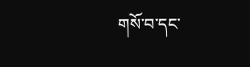གསོ་བ་དང་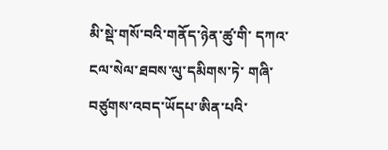མི་སྡེ་གསོ་བའི་གནོད་ཉེན་ཚུ་གི་ དཀའ་ངལ་སེལ་ཐབས་ལུ་དམིགས་ཏེ་ གཞི་བཙུགས་འབད་ཡོདཔ་ཨིན་པའི་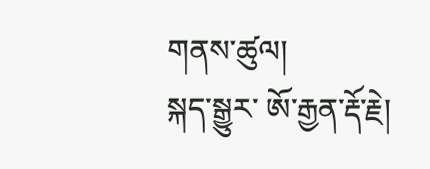གནས་ཚུལ།
སྐད་སྒྱུར་ ཨོ་རྒྱན་རྡོ་རྗེ།